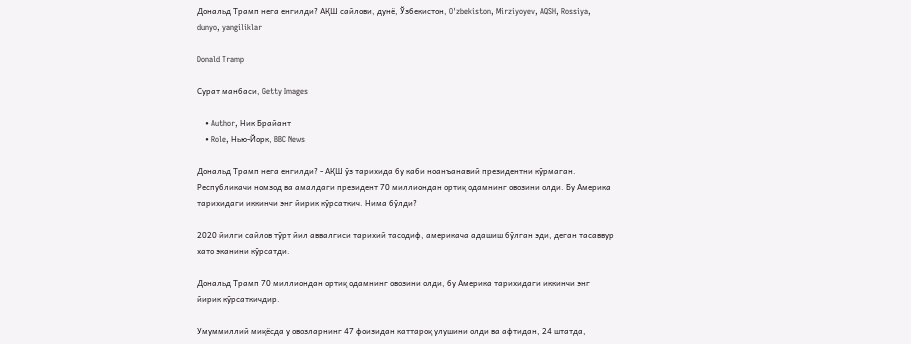Дональд Трамп нега енгилди? АҚШ сайлови, дунё, Ўзбекистон, O'zbekiston, Mirziyoyev, AQSH, Rossiya, dunyo, yangiliklar

Donald Tramp

Сурат манбаси, Getty Images

    • Author, Ник Брайант
    • Role, Нью-Йорк, BBC News

Дональд Трамп нега енгилди? - АҚШ ўз тарихида бу каби ноанъанавий президентни кўрмаган. Республикачи номзод ва амалдаги президент 70 миллиондан ортиқ одамнинг овозини олди. Бу Америка тарихидаги иккинчи энг йирик кўрсаткич. Нима бўлди?

2020 йилги сайлов тўрт йил аввалгиси тарихий тасодиф, америкача адашиш бўлган эди, деган тасаввур хато эканини кўрсатди.

Дональд Трамп 70 миллиондан ортиқ одамнинг овозини олди, бу Америка тарихидаги иккинчи энг йирик кўрсаткичдир.

Умуммиллий миқёсда у овозларнинг 47 фоизидан каттароқ улушини олди ва афтидан, 24 штатда,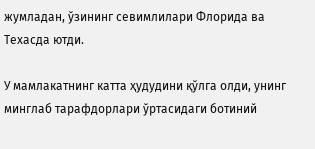жумладан, ўзининг севимлилари Флорида ва Техасда ютди.

У мамлакатнинг катта ҳудудини қўлга олди, унинг минглаб тарафдорлари ўртасидаги ботиний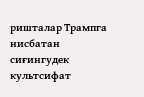ришталар Трампга нисбатан сиғингудек культсифат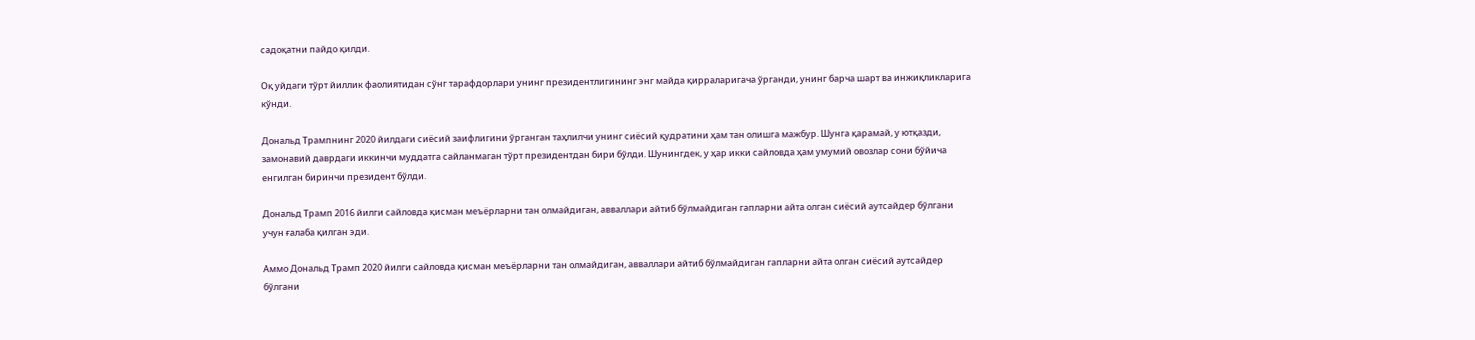садоқатни пайдо қилди.

Оқ уйдаги тўрт йиллик фаолиятидан сўнг тарафдорлари унинг президентлигининг энг майда қирраларигача ўрганди, унинг барча шарт ва инжиқликларига кўнди.

Дональд Трампнинг 2020 йилдаги сиёсий заифлигини ўрганган таҳлилчи унинг сиёсий қудратини ҳам тан олишга мажбур. Шунга қарамай, у ютқазди, замонавий даврдаги иккинчи муддатга сайланмаган тўрт президентдан бири бўлди. Шунингдек, у ҳар икки сайловда ҳам умумий овозлар сони бўйича енгилган биринчи президент бўлди.

Дональд Трамп 2016 йилги сайловда қисман меъёрларни тан олмайдиган, авваллари айтиб бўлмайдиган гапларни айта олган сиёсий аутсайдер бўлгани учун ғалаба қилган эди.

Аммо Дональд Трамп 2020 йилги сайловда қисман меъёрларни тан олмайдиган, авваллари айтиб бўлмайдиган гапларни айта олган сиёсий аутсайдер бўлгани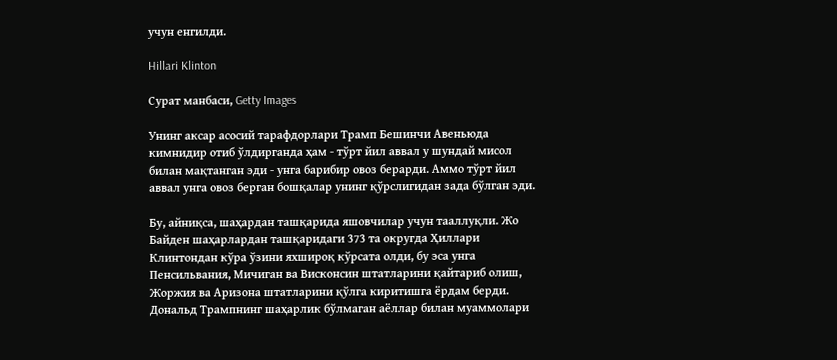учун енгилди.

Hillari Klinton

Сурат манбаси, Getty Images

Унинг аксар асосий тарафдорлари Трамп Бешинчи Авеньюда кимнидир отиб ўлдирганда ҳам - тўрт йил аввал у шундай мисол билан мақтанган эди - унга барибир овоз берарди. Аммо тўрт йил аввал унга овоз берган бошқалар унинг қўрслигидан зада бўлган эди.

Бу, айниқса, шаҳардан ташқарида яшовчилар учун тааллуқли. Жо Байден шаҳарлардан ташқаридаги 373 та округда Ҳиллари Клинтондан кўра ўзини яхшироқ кўрсата олди, бу эса унга Пенсильвания, Мичиган ва Висконсин штатларини қайтариб олиш, Жоржия ва Аризона штатларини қўлга киритишга ёрдам берди. Дональд Трампнинг шаҳарлик бўлмаган аёллар билан муаммолари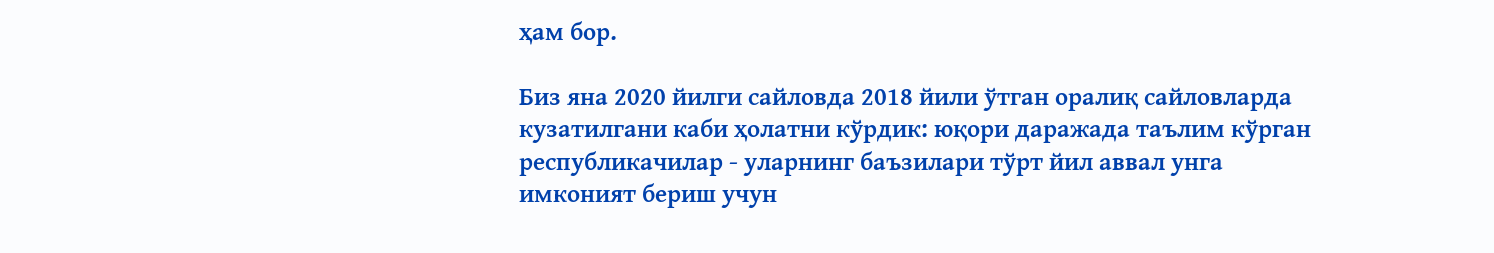ҳам бор.

Биз яна 2020 йилги сайловда 2018 йили ўтган оралиқ сайловларда кузатилгани каби ҳолатни кўрдик: юқори даражада таълим кўрган республикачилар - уларнинг баъзилари тўрт йил аввал унга имконият бериш учун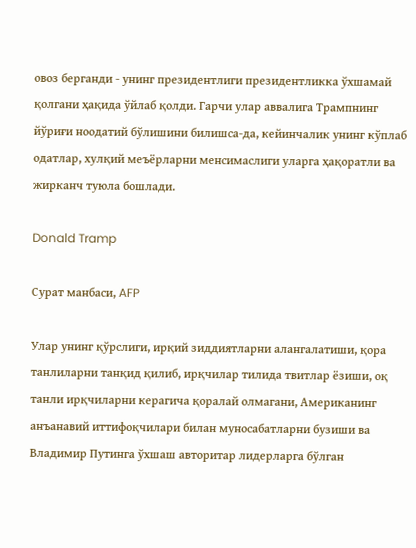овоз берганди - унинг президентлиги президентликка ўхшамай қолгани ҳақида ўйлаб қолди. Гарчи улар аввалига Трампнинг йўриғи ноодатий бўлишини билишса-да, кейинчалик унинг кўплаб одатлар, хулқий меъёрларни менсимаслиги уларга ҳақоратли ва жирканч туюла бошлади.

Donald Tramp

Сурат манбаси, AFP

Улар унинг қўрслиги, ирқий зиддиятларни алангалатиши, қора танлиларни танқид қилиб, ирқчилар тилида твитлар ёзиши, оқ танли ирқчиларни керагича қоралай олмагани, Американинг анъанавий иттифоқчилари билан муносабатларни бузиши ва Владимир Путинга ўхшаш авторитар лидерларга бўлган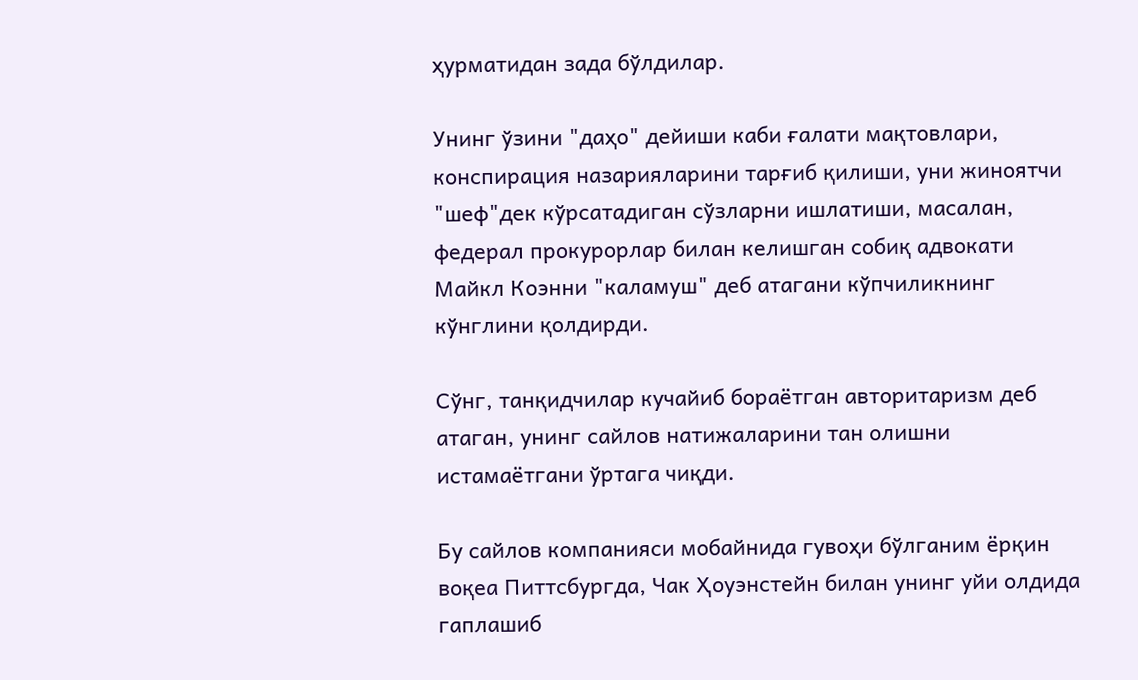ҳурматидан зада бўлдилар.

Унинг ўзини "даҳо" дейиши каби ғалати мақтовлари, конспирация назарияларини тарғиб қилиши, уни жиноятчи "шеф"дек кўрсатадиган сўзларни ишлатиши, масалан, федерал прокурорлар билан келишган собиқ адвокати Майкл Коэнни "каламуш" деб атагани кўпчиликнинг кўнглини қолдирди.

Сўнг, танқидчилар кучайиб бораётган авторитаризм деб атаган, унинг сайлов натижаларини тан олишни истамаётгани ўртага чиқди.

Бу сайлов компанияси мобайнида гувоҳи бўлганим ёрқин воқеа Питтсбургда, Чак Ҳоуэнстейн билан унинг уйи олдида гаплашиб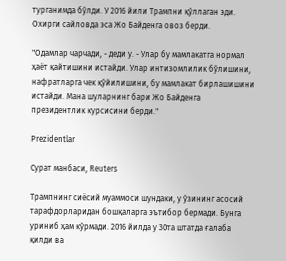турганимда бўлди. У 2016 йили Трампни қўллаган эди. Охирги сайловда эса Жо Байденга овоз берди.

"Одамлар чарчади, - деди у. - Улар бу мамлакатга нормал ҳаёт қайтишини истайди. Улар интизомлилик бўлишини, нафратларга чек қўйилишини, бу мамлакат бирлашишини истайди. Мана шуларнинг бари Жо Байденга президентлик курсисини берди."

Prezidentlar

Сурат манбаси, Reuters

Трампнинг сиёсий муаммоси шундаки, у ўзининг асосий тарафдорларидан бошқаларга эътибор бермади. Бунга уриниб ҳам кўрмади. 2016 йилда у 30та штатда ғалаба қилди ва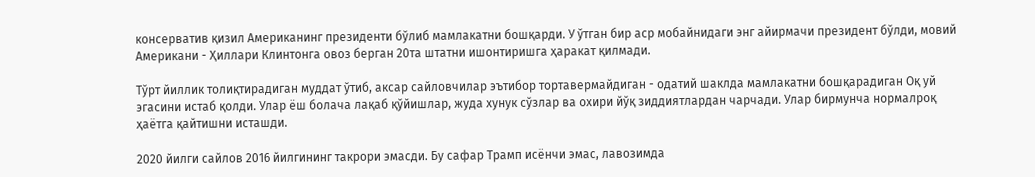консерватив қизил Американинг президенти бўлиб мамлакатни бошқарди. У ўтган бир аср мобайнидаги энг айирмачи президент бўлди, мовий Американи - Ҳиллари Клинтонга овоз берган 20та штатни ишонтиришга ҳаракат қилмади.

Тўрт йиллик толиқтирадиган муддат ўтиб, аксар сайловчилар эътибор тортавермайдиган - одатий шаклда мамлакатни бошқарадиган Оқ уй эгасини истаб қолди. Улар ёш болача лақаб қўйишлар, жуда xунук сўзлар ва охири йўқ зиддиятлардан чарчади. Улар бирмунча нормалроқ ҳаётга қайтишни исташди.

2020 йилги сайлов 2016 йилгининг такрори эмасди. Бу сафар Трамп исёнчи эмас, лавозимда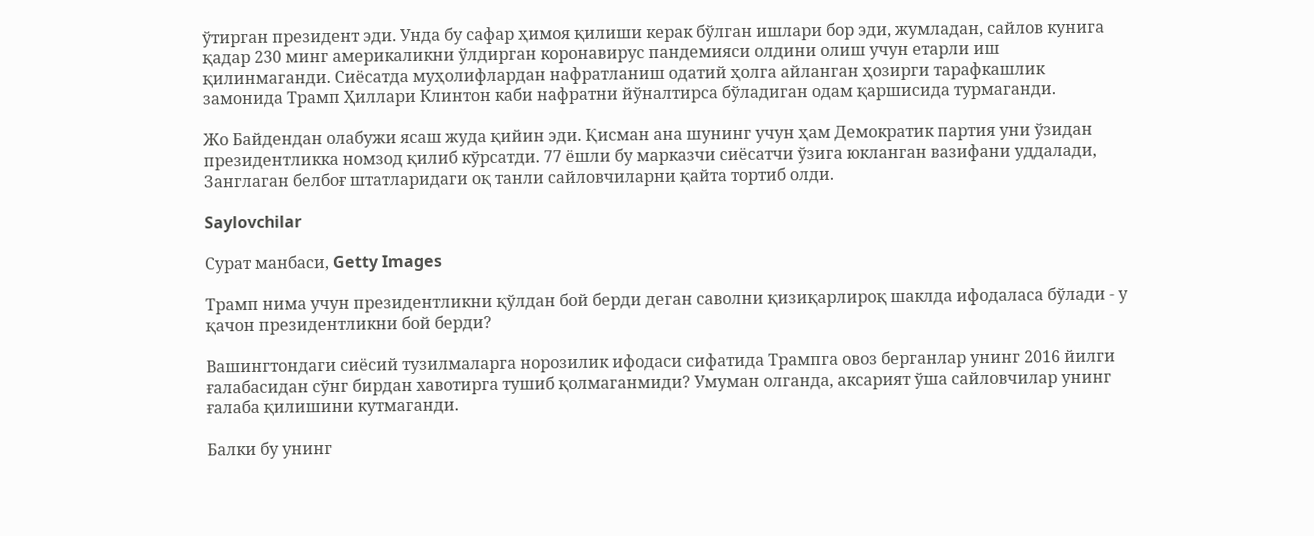ўтирган президент эди. Унда бу сафар ҳимоя қилиши керак бўлган ишлари бор эди, жумладан, сайлов кунига қадар 230 минг америкаликни ўлдирган коронавирус пандемияси олдини олиш учун етарли иш қилинмаганди. Сиёсатда муҳолифлардан нафратланиш одатий ҳолга айланган ҳозирги тарафкашлик замонида Трамп Ҳиллари Клинтон каби нафратни йўналтирса бўладиган одам қаршисида турмаганди.

Жо Байдендан олабужи ясаш жуда қийин эди. Қисман ана шунинг учун ҳам Демократик партия уни ўзидан президентликка номзод қилиб кўрсатди. 77 ёшли бу марказчи сиёсатчи ўзига юкланган вазифани уддалади, Занглаган белбоғ штатларидаги оқ танли сайловчиларни қайта тортиб олди.

Saylovchilar

Сурат манбаси, Getty Images

Трамп нима учун президентликни қўлдан бой берди деган саволни қизиқарлироқ шаклда ифодаласа бўлади - у қачон президентликни бой берди?

Вашингтондаги сиёсий тузилмаларга норозилик ифодаси сифатида Трампга овоз берганлар унинг 2016 йилги ғалабасидан сўнг бирдан хавотирга тушиб қолмаганмиди? Умуман олганда, аксарият ўша сайловчилар унинг ғалаба қилишини кутмаганди.

Балки бу унинг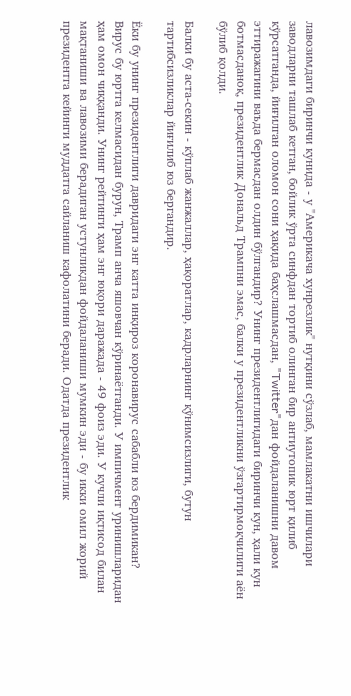лавозимдаги биринчи кунида - у "Америкача xунрезлик" нутқини сўзлаб, мамлакатни ишчилари заводларни ташлаб кетган, бойлик ўрта синфдан тортиб олинган бир антиутопик юрт қилиб кўрсатганда, йиғилган оломон сони ҳақида баҳслашмасдан, "Twitter"дан фойдаланишни давом эттиражагини ваъда бермасдан олдин бўлгандир? Унинг президентлигидаги биринчи кун, ҳали кун ботмасданоқ, президентлик Дональд Трампни эмас, балки у президентликни ўзгартирмоқчилиги аён бўлиб қолди.

Балки бу аста-секин - кўплаб жанжаллар, ҳақоратлар, кадрларнинг қўнимсизлиги, бутун тартибсизликлар йиғилиб юз бергандир.

Ёки бу унинг президентлиги давридаги энг катта инқироз коронавирус сабабли юз бердимикан? Вирус бу юртга келмасидан бурун, Трамп анча яшовчан кўринаётганди. У импичмент уринишларидан ҳам омон чиққанди. Унинг рейтинги ҳам энг юқори даражада - 49 фоиз эди. У кучли иқтисод билан мақтаниши ва лавозими берадиган устунликдан фойдаланиши мумкин эди - бу икки омил жорий президентга кейинги муддатга сайланиш кафолатини беради. Одатда президентлик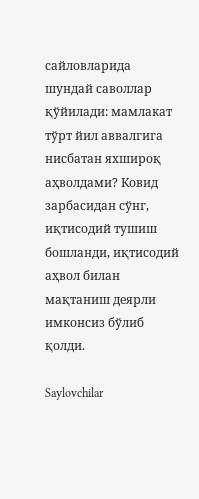сайловларида шундай саволлар қўйилади: мамлакат тўрт йил аввалгига нисбатан яхшироқ аҳволдами? Ковид зарбасидан сўнг, иқтисодий тушиш бошланди, иқтисодий аҳвол билан мақтаниш деярли имконсиз бўлиб қолди.

Saylovchilar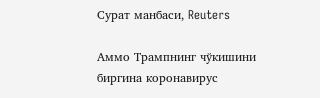Сурат манбаси, Reuters

Аммо Трампнинг чўкишини биргина коронавирус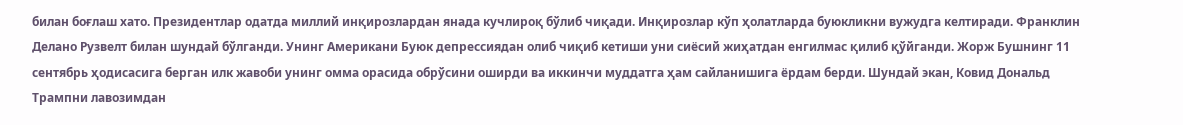билан боғлаш хато. Президентлар одатда миллий инқирозлардан янада кучлироқ бўлиб чиқади. Инқирозлар кўп ҳолатларда буюкликни вужудга келтиради. Франклин Делано Рузвелт билан шундай бўлганди. Унинг Американи Буюк депрессиядан олиб чиқиб кетиши уни сиёсий жиҳатдан енгилмас қилиб қўйганди. Жорж Бушнинг 11 сентябрь ҳодисасига берган илк жавоби унинг омма орасида обрўсини оширди ва иккинчи муддатга ҳам сайланишига ёрдам берди. Шундай экан, Ковид Дональд Трампни лавозимдан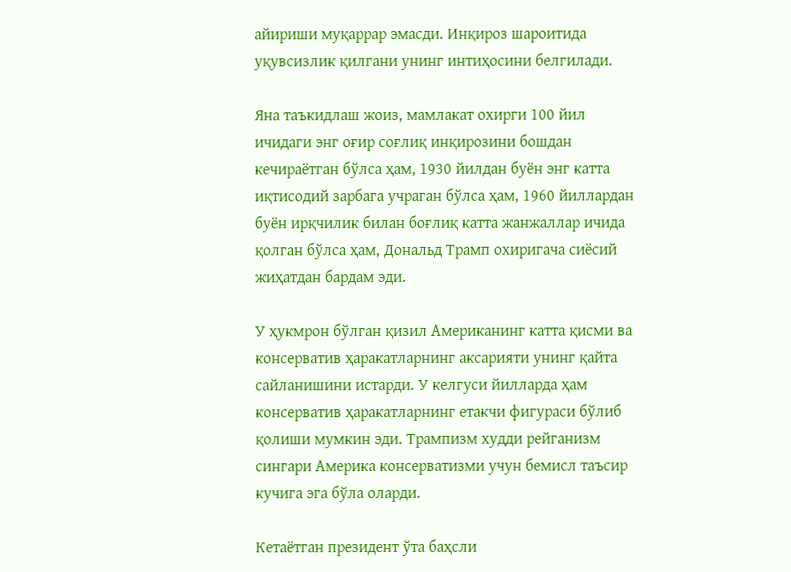айириши муқаррар эмасди. Инқироз шароитида уқувсизлик қилгани унинг интиҳосини белгилади.

Яна таъкидлаш жоиз, мамлакат охирги 100 йил ичидаги энг оғир соғлиқ инқирозини бошдан кечираётган бўлса ҳам, 1930 йилдан буён энг катта иқтисодий зарбага учраган бўлса ҳам, 1960 йиллардан буён ирқчилик билан боғлиқ катта жанжаллар ичида қолган бўлса ҳам, Дональд Трамп охиригача сиёсий жиҳатдан бардам эди.

У ҳукмрон бўлган қизил Американинг катта қисми ва консерватив ҳаракатларнинг аксарияти унинг қайта сайланишини истарди. У келгуси йилларда ҳам консерватив ҳаракатларнинг етакчи фигураси бўлиб қолиши мумкин эди. Трампизм худди рейганизм сингари Америка консерватизми учун бемисл таъсир кучига эга бўла оларди.

Кетаётган президент ўта баҳсли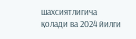шахсиятлигича қолади ва 2024 йилги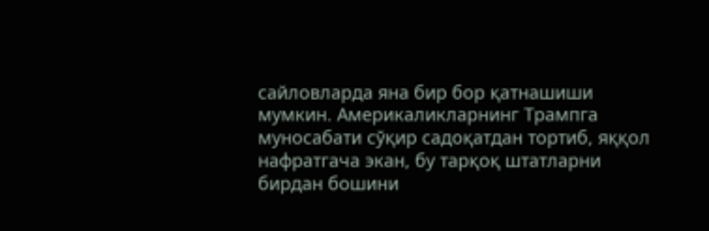сайловларда яна бир бор қатнашиши мумкин. Америкаликларнинг Трампга муносабати сўқир садоқатдан тортиб, яққол нафратгача экан, бу тарқоқ штатларни бирдан бошини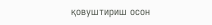қовуштириш осон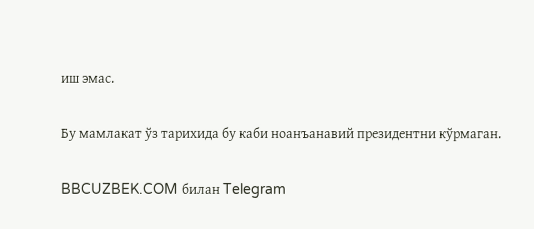иш эмас.

Бу мамлакат ўз тарихида бу каби ноанъанавий президентни кўрмаган.

BBCUZBEK.COM билан Telegram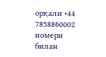орқали +44 7858860002 номери билан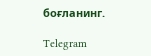боғланинг.

Telegram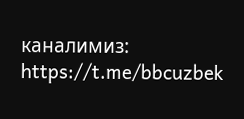каналимиз: https://t.me/bbcuzbek